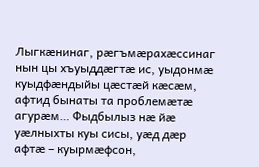Лыгкæнинаг, рæгъмæрахæссинаг нын цы хъуыддæгтæ ис, уыдонмæ куыдфæндыйы цæстæй кæсæм, афтид бынаты та проблемæтæ агурæм… Фыдбылыз нæ йæ уæлныхты куы сисы, уæд дæр афтæ – куырмæфсон,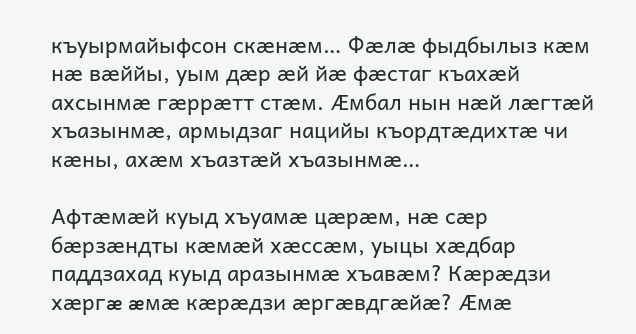къуырмайыфсон скæнæм… Фæлæ фыдбылыз кæм нæ вæййы, уым дæр æй йæ фæстаг къахæй ахсынмæ гæррæтт стæм. Æмбал нын нæй лæгтæй хъазынмæ, армыдзаг нацийы къордтæдихтæ чи кæны, ахæм хъазтæй хъазынмæ…

Афтæмæй куыд хъуамæ цæрæм, нæ сæр бæрзæндты кæмæй хæссæм, уыцы хæдбар паддзахад куыд аразынмæ хъавæм? Кæрæдзи хæргæ æмæ кæрæдзи æргæвдгæйæ? Æмæ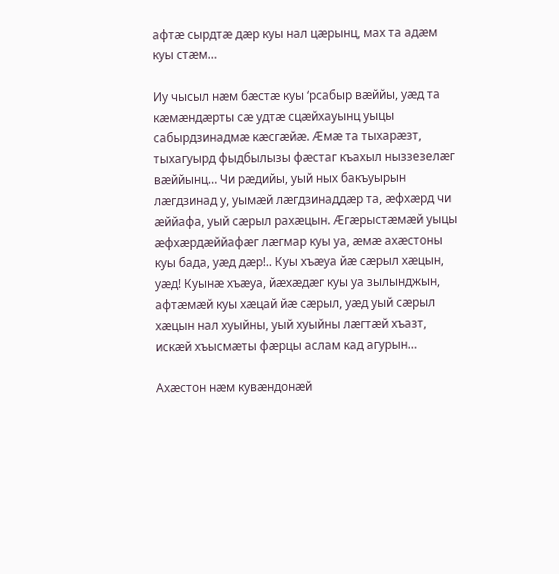афтæ сырдтæ дæр куы нал цæрынц, мах та адæм куы стæм…

Иу чысыл нæм бæстæ куы ‘рсабыр вæййы, уæд та кæмæндæрты сæ удтæ сцæйхауынц уыцы сабырдзинадмæ кæсгæйæ. Æмæ та тыхарæзт, тыхагуырд фыдбылызы фæстаг къахыл ныззезелæг вæййынц… Чи рæдийы, уый ных бакъуырын лæгдзинад у, уымæй лæгдзинаддæр та, æфхæрд чи æййафа, уый сæрыл рахæцын. Æгæрыстæмæй уыцы æфхæрдæййафæг лæгмар куы уа, æмæ ахæстоны куы бада, уæд дæр!.. Куы хъæуа йæ сæрыл хæцын, уæд! Куынæ хъæуа, йæхæдæг куы уа зылынджын, афтæмæй куы хæцай йæ сæрыл, уæд уый сæрыл хæцын нал хуыйны, уый хуыйны лæгтæй хъазт, искæй хъысмæты фæрцы аслам кад агурын…

Ахæстон нæм кувæндонæй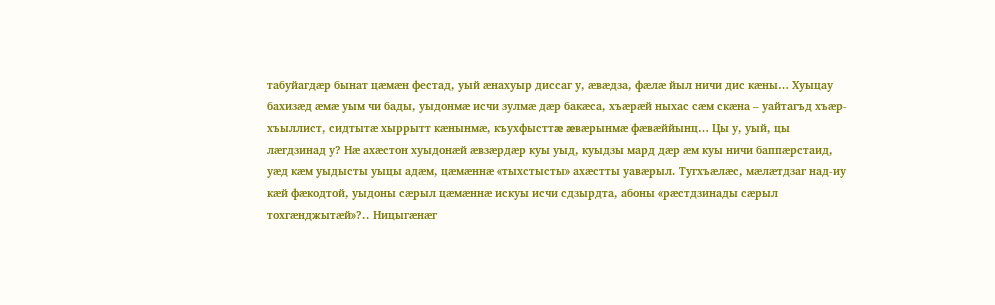табуйагдæр бынат цæмæн фестад, уый æнахуыр диссаг у, æвæдза, фæлæ йыл ничи дис кæны… Хуыцау бахизæд æмæ уым чи бады, уыдонмæ исчи зулмæ дæр бакæса, хъæрæй ныхас сæм скæна – уайтагъд хъæр-хъыллист, сидтытæ хыррытт кæнынмæ, къухфысттæ æвæрынмæ фæвæййынц… Цы у, уый, цы лæгдзинад у? Нæ ахæстон хуыдонæй æвзæрдæр куы уыд, куыдзы мард дæр æм куы ничи баппæрстаид, уæд кæм уыдысты уыцы адæм, цæмæннæ «тыхстысты» ахæстты уавæрыл. Тугхъæлæс, мæлæтдзаг над-иу кæй фæкодтой, уыдоны сæрыл цæмæннæ искуы исчи сдзырдта, абоны «рæстдзинады сæрыл тохгæнджытæй»?.. Ницыгæнæг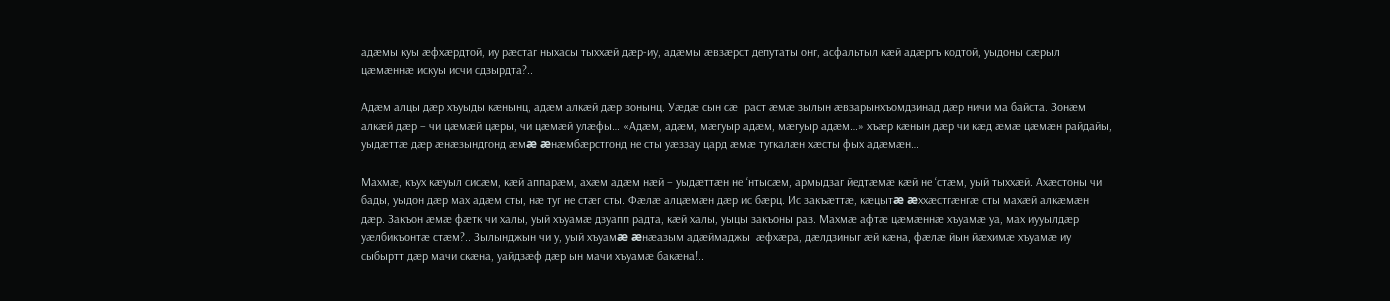адæмы куы æфхæрдтой, иу рæстаг ныхасы тыххæй дæр-иу, адæмы æвзæрст депутаты онг, асфальтыл кæй адæргъ кодтой, уыдоны сæрыл цæмæннæ искуы исчи сдзырдта?..

Адæм алцы дæр хъуыды кæнынц, адæм алкæй дæр зонынц. Уæдæ сын сæ  раст æмæ зылын æвзарынхъомдзинад дæр ничи ма байста. Зонæм алкæй дæр – чи цæмæй цæры, чи цæмæй улæфы… «Адæм, адæм, мæгуыр адæм, мæгуыр адæм…» хъæр кæнын дæр чи кæд æмæ цæмæн райдайы, уыдæттæ дæр æнæзындгонд æмæ æнæмбæрстгонд не сты уæззау цард æмæ тугкалæн хæсты фых адæмæн…

Махмæ, къух кæуыл сисæм, кæй аппарæм, ахæм адæм нæй – уыдæттæн не ‘нтысæм, армыдзаг йедтæмæ кæй не ‘стæм, уый тыххæй. Ахæстоны чи бады, уыдон дæр мах адæм сты, нæ туг не стæг сты. Фæлæ алцæмæн дæр ис бæрц. Ис закъæттæ, кæцытæ æххæстгæнгæ сты махæй алкæмæн дæр. Закъон æмæ фæтк чи халы, уый хъуамæ дзуапп радта, кæй халы, уыцы закъоны раз. Махмæ афтæ цæмæннæ хъуамæ уа, мах иууылдæр уæлбикъонтæ стæм?.. Зылынджын чи у, уый хъуамæ æнæазым адæймаджы  æфхæра, дæлдзиныг æй кæна, фæлæ йын йæхимæ хъуамæ иу сыбыртт дæр мачи скæна, уайдзæф дæр ын мачи хъуамæ бакæна!..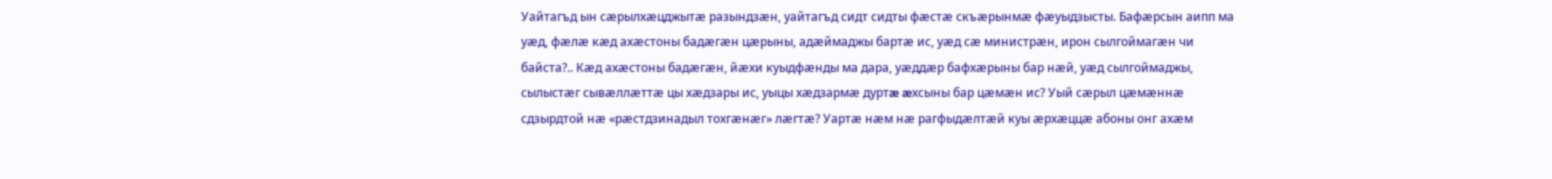Уайтагъд ын сæрылхæцджытæ разындзæн, уайтагъд сидт сидты фæстæ скъæрынмæ фæуыдзысты. Бафæрсын аипп ма уæд, фæлæ кæд ахæстоны бадæгæн цæрыны, адæймаджы бартæ ис, уæд сæ министрæн, ирон сылгоймагæн чи байста?.. Кæд ахæстоны бадæгæн, йæхи куыдфæнды ма дара, уæддæр бафхæрыны бар нæй, уæд сылгоймаджы, сылыстæг сывæллæттæ цы хæдзары ис, уыцы хæдзармæ дуртæ æхсыны бар цæмæн ис? Уый сæрыл цæмæннæ сдзырдтой нæ «рæстдзинадыл тохгæнæг» лæгтæ? Уартæ нæм нæ рагфыдæлтæй куы æрхæццæ абоны онг ахæм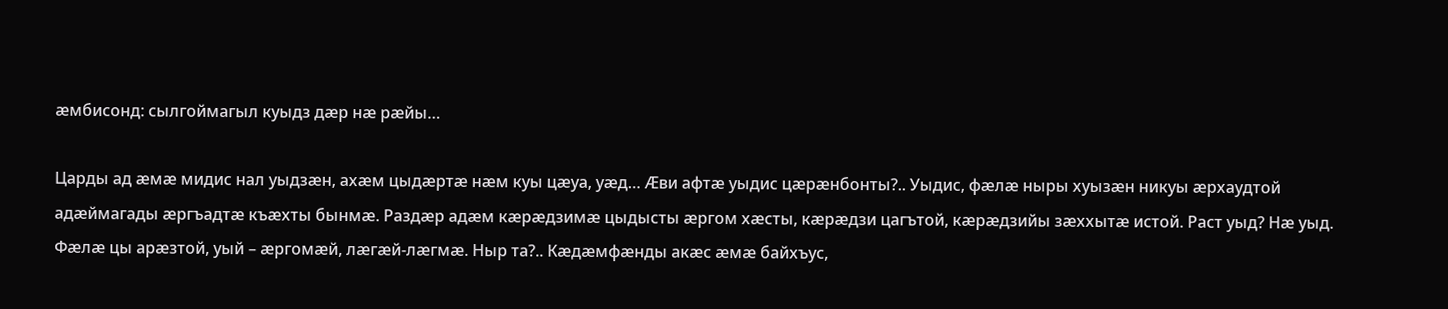æмбисонд: сылгоймагыл куыдз дæр нæ рæйы…

Царды ад æмæ мидис нал уыдзæн, ахæм цыдæртæ нæм куы цæуа, уæд… Æви афтæ уыдис цæрæнбонты?.. Уыдис, фæлæ ныры хуызæн никуы æрхаудтой адæймагады æргъадтæ къæхты бынмæ. Раздæр адæм кæрæдзимæ цыдысты æргом хæсты, кæрæдзи цагътой, кæрæдзийы зæххытæ истой. Раст уыд? Нæ уыд. Фæлæ цы арæзтой, уый – æргомæй, лæгæй-лæгмæ. Ныр та?.. Кæдæмфæнды акæс æмæ байхъус,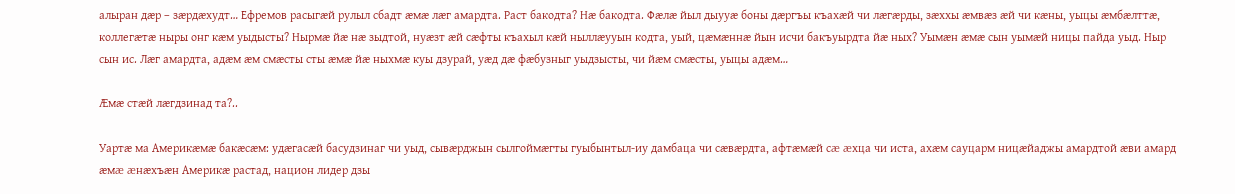алыран дæр – зæрдæхудт… Ефремов расыгæй рулыл сбадт æмæ лæг амардта. Раст бакодта? Нæ бакодта. Фæлæ йыл дыууæ боны дæргъы къахæй чи лæгæрды, зæххы æмвæз æй чи кæны, уыцы æмбæлттæ, коллегæтæ ныры онг кæм уыдысты? Нырмæ йæ нæ зыдтой, нуæзт æй сæфты къахыл кæй ныллæууын кодта, уый, цæмæннæ йын исчи бакъуырдта йæ ных? Уымæн æмæ сын уымæй ницы пайда уыд. Ныр сын ис. Лæг амардта, адæм æм смæсты сты æмæ йæ ныхмæ куы дзурай, уæд дæ фæбузныг уыдзысты, чи йæм смæсты, уыцы адæм…

Æмæ стæй лæгдзинад та?..

Уартæ ма Америкæмæ бакæсæм: удæгасæй басудзинаг чи уыд, сывæрджын сылгоймæгты гуыбынтыл-иу дамбаца чи сæвæрдта, афтæмæй сæ æхца чи иста, ахæм сауцарм ницæйаджы амардтой æви амард æмæ æнæхъæн Америкæ растад, национ лидер дзы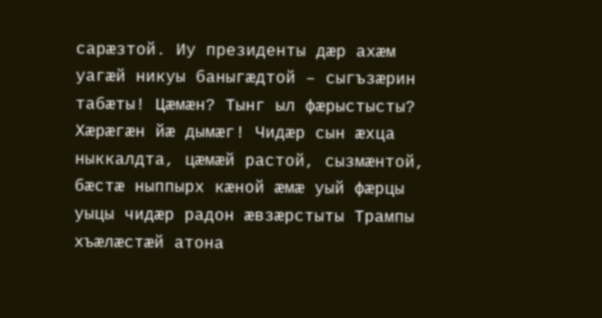сарæзтой. Иу президенты дæр ахæм уагæй никуы баныгæдтой – сыгъзæрин табæты! Цæмæн? Тынг ыл фæрыстысты? Хæрæгæн йæ дымæг! Чидæр сын æхца ныккалдта, цæмæй растой, сызмæнтой, бæстæ ныппырх кæной æмæ уый фæрцы уыцы чидæр радон æвзæрстыты Трампы хъæлæстæй атона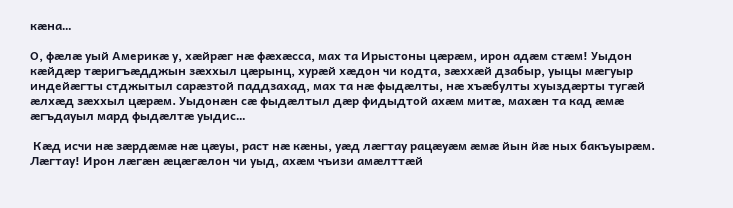кæна…

О, фæлæ уый Америкæ у, хæйрæг нæ фæхæсса, мах та Ирыстоны цæрæм, ирон адæм стæм! Уыдон кæйдæр тæригъæдджын зæххыл цæрынц, хурæй хæдон чи кодта, зæххæй дзабыр, уыцы мæгуыр индейæгты стджытыл сарæзтой паддзахад, мах та нæ фыдæлты, нæ хъæбулты хуыздæрты тугæй æлхæд зæххыл цæрæм. Уыдонæн сæ фыдæлтыл дæр фидыдтой ахæм митæ, махæн та кад æмæ æгъдауыл мард фыдæлтæ уыдис…

 Кæд исчи нæ зæрдæмæ нæ цæуы, раст нæ кæны, уæд лæгтау рацæуæм æмæ йын йæ ных бакъуырæм. Лæгтау! Ирон лæгæн æцæгæлон чи уыд, ахæм чъизи амæлттæй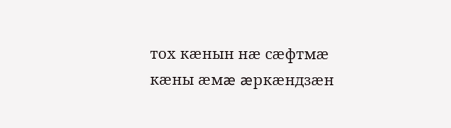тох кæнын нæ сæфтмæ кæны æмæ æркæндзæн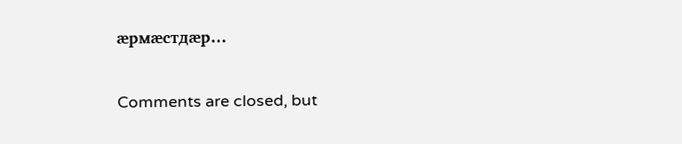æрмæстдæр…

Comments are closed, but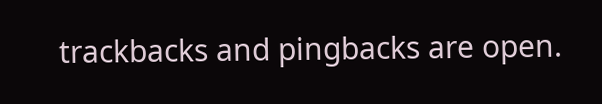trackbacks and pingbacks are open.